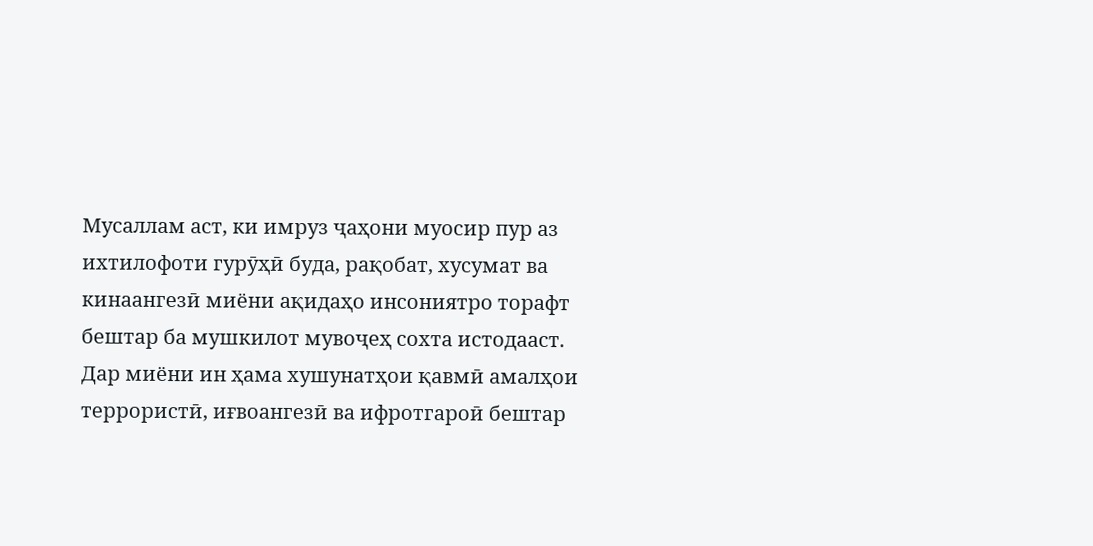Мусаллам аст, ки имруз ҷаҳони муосир пур аз ихтилофоти гурӯҳӣ буда, рақобат, хусумат ва кинаангезӣ миёни ақидаҳо инсониятро торафт бештар ба мушкилот мувоҷеҳ сохта истодааст. Дар миёни ин ҳама хушунатҳои қавмӣ амалҳои террористӣ, иғвоангезӣ ва ифротгароӣ бештар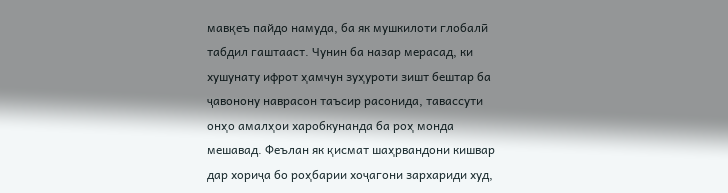мавқеъ пайдо намуда, ба як мушкилоти глобалӣ табдил гаштааст. Чунин ба назар мерасад, ки хушунату ифрот ҳамчун зуҳуроти зишт бештар ба ҷавонону наврасон таъсир расонида, тавассути онҳо амалҳои харобкунанда ба роҳ монда мешавад. Феълан як қисмат шаҳрвандони кишвар дар хориҷа бо роҳбарии хоҷагони зархариди худ,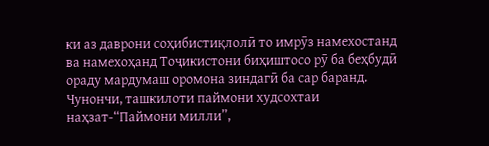ки аз даврони соҳибистиқлолӣ то имрӯз намехостанд ва намехоҳанд Тоҷикистони биҳиштосо рӯ ба беҳбудӣ ораду мардумаш оромона зиндагӣ ба сар баранд. Чунончи, ташкилоти паймони худсохтаи наҳзат-“Паймони милли”,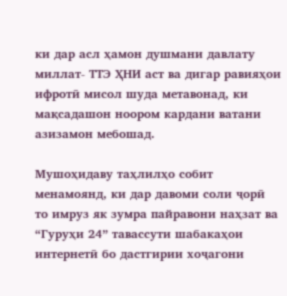ки дар асл ҳамон душмани давлату миллат- ТТЭ ҲНИ аст ва дигар равияҳои ифротӣ мисол шуда метавонад, ки мақсадашон ноором кардани ватани азизамон мебошад.

Мушоҳидаву таҳлилҳо собит менамоянд, ки дар давоми соли ҷорӣ то имруз як зумра пайравони наҳзат ва “Гуруҳи 24” тавассути шабакаҳои интернетӣ бо дастгирии хоҷагони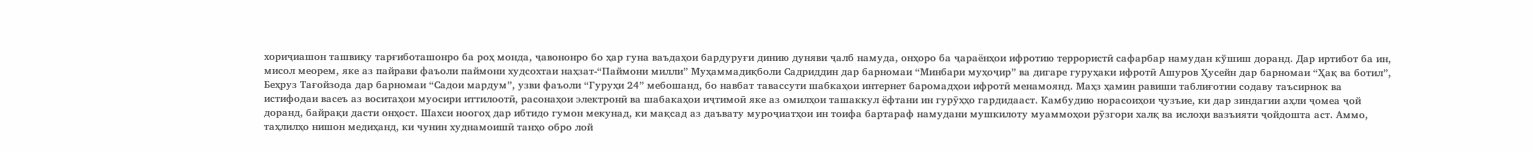хориҷиашон ташвиқу тарғиботашонро ба роҳ монда, ҷавононро бо ҳар гуна ваъдаҳои бардуруғи динию дуняви ҷалб намуда, онҳоро ба ҷараёнҳои ифротию террористӣ сафарбар намудан кўшиш доранд. Дар иртибот ба ин, мисол меорем, яке аз пайрави фаъоли паймони худсохтаи наҳзат-“Паймони милли” Муҳаммадиқболи Садриддин дар барномаи “Минбари муҳоҷир” ва дигаре гуруҳаки ифротӣ Ашуров Ҳусейн дар барномаи “Ҳақ ва ботил”, Беҳруз Тағойзода дар барномаи “Садои мардум”, узви фаъоли “Гуруҳи 24” мебошанд, бо навбат тавассути шабкаҳои интернет баромадҳои ифротӣ менамоянд. Маҳз ҳамин равиши таблиғотии содаву таъсирнок ва истифодаи васеъ аз воситаҳои муосири иттилоотӣ, расонаҳои электронӣ ва шабакаҳои иҷтимоӣ яке аз омилҳои ташаккул ёфтани ин гурӯҳҳо гардидааст. Камбудию норасоиҳои ҷузъие, ки дар зиндагии аҳли ҷомеа ҷой доранд, байрақи дасти онҳост. Шахси ноогоҳ дар ибтидо гумон мекунад, ки мақсад аз даъвату муроҷиатҳои ин тоифа бартараф намудани мушкилоту муаммоҳои рӯзгори халқ ва ислоҳи вазъияти ҷойдошта аст. Аммо, таҳлилҳо нишон медиҳанд, ки чунин худнамоишӣ танҳо обро лой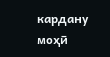кардану моҳӣ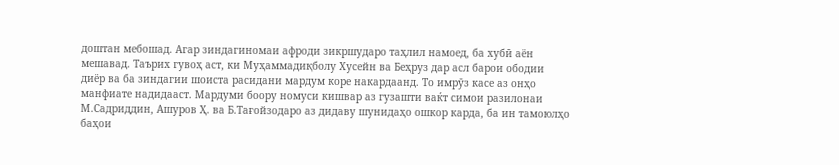доштан мебошад. Агар зиндагиномаи афроди зикршударо таҳлил намоед, ба хубӣ аён мешавад. Таърих гувоҳ аст, ки Муҳаммадиқболу Хусейн ва Беҳруз дар асл барои ободии диёр ва ба зиндагии шоиста расидани мардум коре накардаанд. То имрӯз касе аз онҳо манфиате надидааст. Мардуми боору номуси кишвар аз гузашти ваќт симои разилонаи М.Садриддин, Ашуров Ҳ. ва Б.Тағойзодаро аз дидаву шунидаҳо ошкор карда, ба ин тамоюлҳо баҳои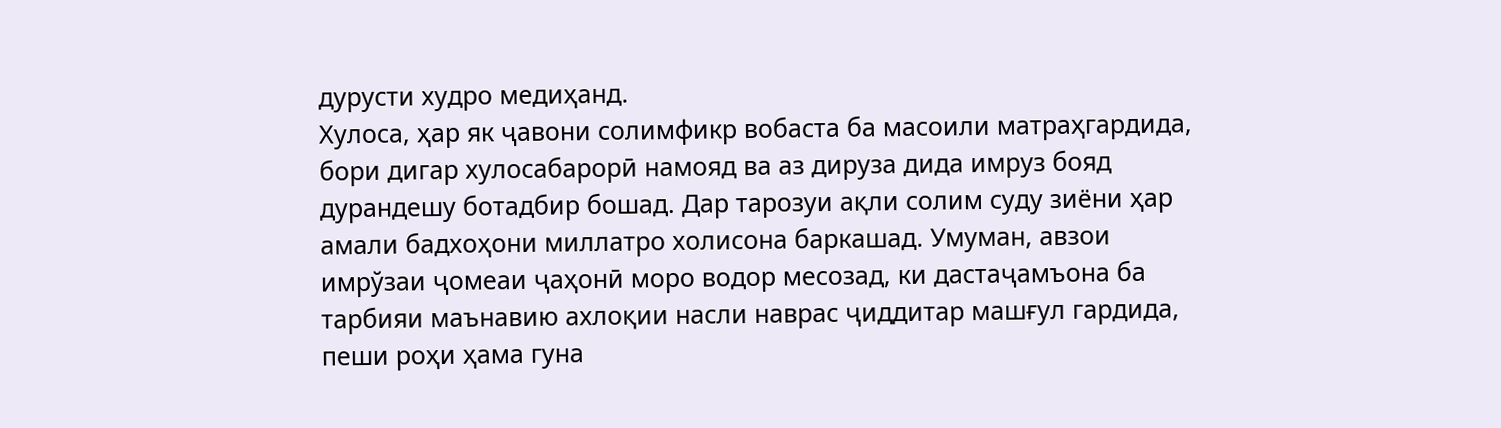дурусти худро медиҳанд.
Хулоса, ҳар як ҷавони солимфикр вобаста ба масоили матраҳгардида, бори дигар хулосабарорӣ намояд ва аз дируза дида имруз бояд дурандешу ботадбир бошад. Дар тарозуи ақли солим суду зиёни ҳар амали бадхоҳони миллатро холисона баркашад. Умуман, авзои имрўзаи ҷомеаи ҷаҳонӣ моро водор месозад, ки дастаҷамъона ба тарбияи маънавию ахлоқии насли наврас ҷиддитар машғул гардида, пеши роҳи ҳама гуна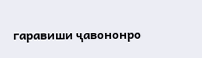гаравиши ҷавононро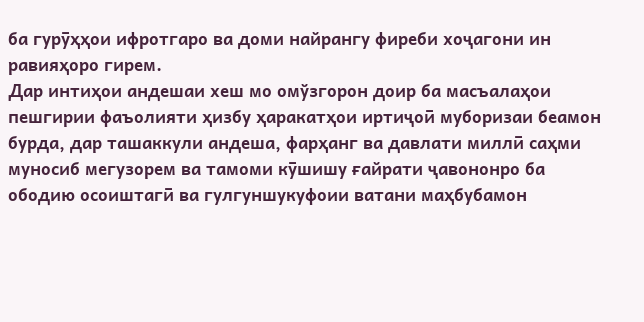ба гурӯҳҳои ифротгаро ва доми найрангу фиреби хоҷагони ин равияҳоро гирем.
Дар интиҳои андешаи хеш мо омўзгорон доир ба масъалаҳои пешгирии фаъолияти ҳизбу ҳаракатҳои иртиҷоӣ муборизаи беамон бурда, дар ташаккули андеша, фарҳанг ва давлати миллӣ саҳми муносиб мегузорем ва тамоми кӯшишу ғайрати ҷавононро ба ободию осоиштагӣ ва гулгуншукуфоии ватани маҳбубамон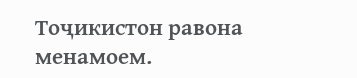Тоҷикистон равона менамоем.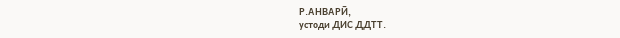Р.АНВАРӢ,
устоди ДИС ДДТТ.